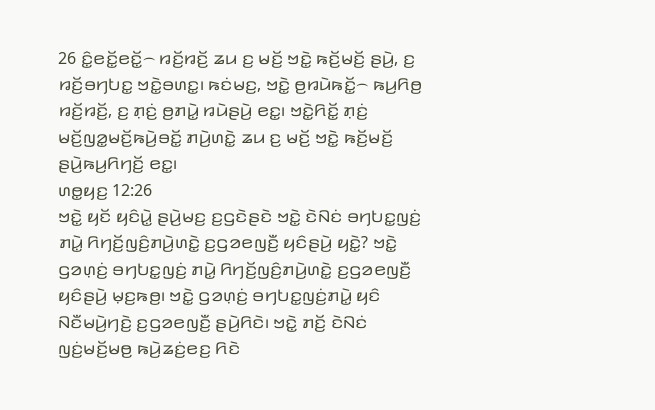26 ꤢꤨ꤭ꤕꤢꤩ꤭ꤕꤢꤩ꤭꤮ ꤙꤢꤩ꤬ꤙꤢꤩ꤬ ꤘꤣ ꤢ꤬ ꤗꤢꤩ꤬ ꤠꤢꤧ꤭ ꤒꤢꤩ꤬ꤗꤢꤩ꤬ ꤔꤣꤧ꤬, ꤢ꤬ ꤙꤢꤩ꤬ꤋꤚꤝꤢ꤭ ꤠꤢꤧ꤭ꤋꤛꤢ꤭꤯ ꤒꤢꤦꤗꤢ꤬, ꤠꤢꤧ꤭ ꤥ꤬ꤙꤣꤧꤒꤢꤩ꤭꤮ ꤒꤣ꤬ꤖꤥ꤬ ꤙꤢꤩ꤬ꤙꤢꤩ꤬, ꤢ꤬ ꤊ꤫ꤢꤦ꤬ ꤥ꤬ꤊꤣꤧ꤭ ꤙꤣꤧꤔꤣꤧ꤬ ꤕꤢ꤭꤯ ꤠꤢꤧ꤭ꤖꤢꤩ꤭ ꤊ꤫ꤢꤦ꤬ ꤗꤢꤩ꤬ꤜꤤ꤭ꤗꤢꤩ꤬ꤒꤣꤧ꤬ꤋꤢꤩ꤭ ꤊꤣꤧ꤬ꤛꤢꤧ꤭ ꤘꤣ ꤢ꤬ ꤗꤢꤩ꤬ ꤠꤢꤧ꤭ ꤒꤢꤩ꤬ꤗꤢꤩ꤬ ꤔꤣꤧ꤬ꤒꤣ꤬ꤖꤚꤢꤩ꤬ ꤕꤢ꤭꤯
ꤛꤥ꤭ꤟꤢ꤬ 12:26
ꤠꤢꤧ꤭ ꤟꤢꤩ ꤟꤢꤨꤣꤧ꤭ ꤔꤣꤧ꤬ꤗꤢ꤬ ꤢ꤬ꤞꤢꤧꤔꤢꤧ ꤠꤢꤧ꤭ ꤢꤧꤡꤢꤦ ꤋꤚꤝꤢ꤭ꤜꤢꤦ꤬ ꤊꤣꤧ꤭ ꤖꤚꤢꤩ꤬ꤜꤢꤨ꤬ꤊꤣꤧ꤬ꤛꤢꤧ꤭ ꤢ꤬ꤞꤤꤕꤜꤢꤪ꤬ ꤟꤢꤨꤔꤣꤧ꤬ ꤟꤢꤧ꤭? ꤠꤢꤧ꤭ ꤞꤤꤛ꤫ꤢꤦ꤬ ꤋꤚꤝꤢ꤭ꤜꤢꤦ꤬ ꤊꤣꤧ꤭ ꤖꤚꤢꤩ꤬ꤜꤢꤨ꤬ꤊꤣꤧ꤬ꤛꤢꤧ꤭ ꤢ꤬ꤞꤤꤕꤜꤢꤪ꤬ ꤟꤢꤨꤔꤣꤧ꤬ ꤗ꤫ꤢ꤬ꤒꤥ꤬꤯ ꤠꤢꤧ꤭ ꤞꤤꤛ꤫ꤢꤦ꤬ ꤋꤚꤝꤢ꤭ꤜꤢꤦ꤬ꤊꤣꤧ꤭ ꤟꤢꤨ ꤡꤢꤪꤗꤣꤧ꤬ꤚꤢꤧ꤬ ꤢ꤬ꤞꤤꤕꤜꤢꤪ꤬ ꤔꤣꤧ꤬ꤖꤢꤧ꤯ ꤠꤢꤧ꤭ ꤊꤢꤩ꤬ ꤢꤧꤡꤢꤦ ꤜꤢꤦ꤬ꤗꤢꤩ꤬ꤗꤥ꤬ ꤒꤣꤧ꤬ꤘꤢꤦ꤬ꤕꤢ꤬ ꤖꤢꤧ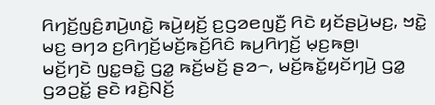ꤖꤚꤢꤩ꤬ꤜꤢꤨ꤬ꤊꤣꤧ꤬ꤛꤢꤧ꤭ ꤒꤣꤧ꤬ꤟꤢꤩ꤬ ꤢ꤬ꤞꤤꤕꤜꤢꤪ꤬ ꤖꤢꤧ ꤟꤢꤩꤔꤣꤧ꤬ꤗꤢ꤬, ꤠꤢꤧ꤭ ꤗꤢ꤬ ꤋꤚꤤ ꤢ꤬ꤖꤚꤢꤩ꤬ꤗꤢꤩ꤬ꤒꤢꤩ꤬ꤖꤢꤨ ꤒꤣ꤬ꤖꤚꤢꤩ꤬ ꤗ꤫ꤢ꤬ꤒꤥ꤬꤯
ꤗꤢꤩ꤬ꤚꤢꤧ ꤜꤢ꤭ꤋꤢꤧ꤭ ꤞꤤ꤭ ꤒꤢꤩ꤬ꤗꤢꤩ꤬ ꤔꤤ꤮, ꤗꤢꤩ꤬ꤒꤢꤩ꤭ꤟꤢꤩꤚꤣꤧ꤬ ꤞꤤ꤭ ꤞꤤꤑꤢꤩ꤭ ꤔꤢꤧ ꤙꤢꤧ꤬ꤡꤢꤩ꤬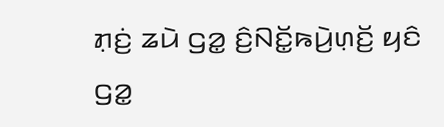ꤊ꤫ꤢꤦ꤬ ꤘꤣꤧ ꤞꤤ꤭ ꤢꤨ꤬ꤡꤢꤩ꤭ꤒꤣꤧ꤬ꤛ꤫ꤢꤩ꤬ ꤟꤢꤨ ꤞꤤ꤭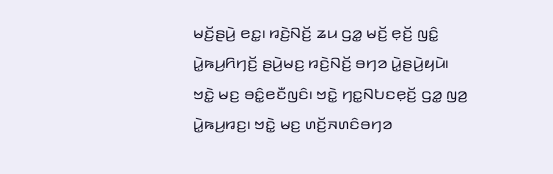ꤗꤢꤩ꤬ꤔꤣꤧ꤬ ꤕꤢ꤭꤯ ꤙꤢꤧ꤬ꤡꤢꤩ꤬ ꤘꤣ ꤞꤤ꤭ ꤗꤢꤩ꤬ ꤕ꤫ꤢꤩ꤬ ꤜꤢꤨ꤭ ꤣꤧ꤭ꤒꤣ꤬ꤖꤚꤢꤩ꤬ ꤔꤣꤧ꤬ꤗꤢ꤬ ꤙꤢꤧ꤬ꤡꤢꤩ꤬ ꤋꤚꤤ ꤣꤧ꤭ꤔꤣꤧ꤬ꤟꤣꤧ꤯
ꤠꤢꤧ꤭ ꤗꤢ꤬ ꤋꤢꤨ꤭ꤕꤢꤪꤜꤢꤨ꤯ ꤠꤢꤧ꤭ ꤚꤢ꤭ꤡꤝꤢꤕ꤫ꤢꤩ꤬ ꤞꤤ꤭ ꤜꤤ꤬ ꤣꤧ꤭ꤒꤣ꤬ꤙꤢ꤬꤯ ꤠꤢꤧ꤭ ꤗꤢ꤬ ꤛꤢꤩ꤬ꤏꤛꤢꤨꤋꤚꤤ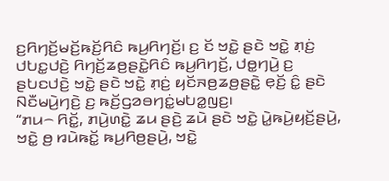ꤢ꤬ꤖꤚꤢꤩ꤬ꤗꤢꤩ꤬ꤒꤢꤩ꤬ꤖꤢꤨ ꤒꤣ꤬ꤖꤚꤢꤩ꤬꤯ ꤢ꤬ ꤢꤩ ꤠꤢꤧ꤭ ꤔꤢꤧ ꤠꤢꤧ꤭ ꤊ꤫ꤢꤦ꤬ ꤓꤝꤢ꤭ꤓꤢꤧ꤬ ꤖꤚꤢꤩ꤬ꤘꤥ꤬ꤔꤢꤧ꤭ꤖꤢꤨ ꤒꤣ꤬ꤖꤚꤢꤩ꤬, ꤓꤥ꤭ꤚꤣꤧ꤬ ꤢ꤬ ꤔꤝꤢꤓꤢꤧ꤬ ꤠꤢꤧ꤭ ꤔꤢꤧ ꤠꤢꤧ꤭ ꤊ꤫ꤢꤦ꤬ ꤟꤢꤩꤏꤥ꤬ꤘꤥ꤬ꤔꤢꤧ꤭ ꤕ꤫ꤢꤩ꤬ ꤢꤨ꤭ ꤔꤢꤧ ꤡꤢꤪꤗꤣꤧ꤬ꤚꤢꤧ꤬ ꤢ꤬ ꤒꤢꤩ꤬ꤞꤤꤋꤚꤢꤦ꤭ꤗꤝꤤ꤭ꤜꤢ꤬꤯
“ꤊꤣ꤮ ꤖꤢꤩ꤭, ꤊꤣꤧ꤬ꤛꤢꤧ꤭ ꤘꤣ ꤔꤢꤧ꤬ ꤘꤣꤧ ꤔꤢꤧ ꤠꤢꤧ꤭ ꤣꤧ꤭ꤒꤣꤧ꤬ꤟꤢꤩ꤬ꤔꤣꤧ꤬, ꤠꤢꤧ꤭ ꤥ꤬ ꤙꤣꤧꤒꤢꤩ꤭ ꤒꤣ꤬ꤖꤥ꤬ꤔꤣꤧ꤬, ꤠꤢꤧ꤭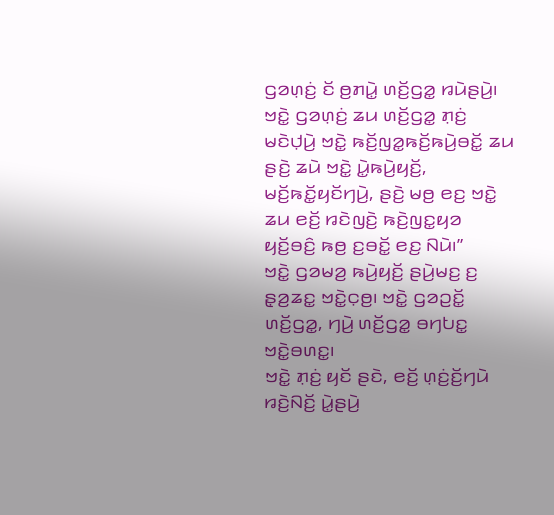ꤞꤤꤛ꤫ꤢꤦ꤬ ꤢꤩ ꤥ꤬ꤊꤣꤧ꤭ ꤛꤢꤩ꤬ꤞꤤ꤭ ꤙꤣꤧꤔꤣꤧ꤬꤯ ꤠꤢꤧ꤭ ꤞꤤꤛ꤫ꤢꤦ꤬ ꤘꤣ ꤛꤢꤩ꤬ꤞꤤ꤭ ꤊ꤫ꤢꤦ꤬ ꤗꤢꤧꤓ꤫ꤣꤧ꤬ ꤠꤢꤧ꤭ ꤒꤢꤩ꤬ꤜꤤ꤭ꤒꤢꤩ꤬ꤒꤣꤧ꤬ꤋꤢꤩ꤭ ꤘꤣ ꤔꤢꤧ꤬ ꤘꤣꤧ ꤠꤢꤧ꤭ ꤣꤧ꤭ꤒꤣꤧ꤬ꤟꤢꤩ꤬, ꤗꤢꤩ꤬ꤒꤢꤩ꤭ꤟꤢꤩꤚꤣꤧ꤬, ꤔꤢꤧ꤬ ꤗꤥ꤬ ꤕꤢ꤬ ꤠꤢꤧ꤭ ꤘꤣ ꤕꤢꤩ꤬ ꤙꤢꤧꤜꤢꤧ꤬ ꤒꤢꤧ꤬ꤜꤢ꤭ꤟꤤ ꤟꤢꤩ꤬ꤋꤢꤨ꤬ ꤒꤥ꤬ ꤢ꤬ꤋꤢꤩ꤭ ꤕꤢ꤬ ꤡꤣꤧ꤯”
ꤠꤢꤧ꤭ ꤞꤤꤗꤤ꤬ ꤒꤣꤧ꤬ꤟꤢꤩ꤬ ꤔꤣꤧ꤬ꤗꤢ꤬ ꤢ꤬ ꤔ꤫ꤤ꤬ꤘꤢ꤭ ꤠꤢꤧ꤭ꤍ꤫ꤥ꤬꤯ ꤠꤢꤧ꤭ ꤞꤤꤑꤢꤩ꤭ ꤛꤢꤩ꤬ꤞꤤ꤭, ꤚꤣꤧ꤬ ꤛꤢꤩ꤬ꤞꤤ꤭ ꤋꤚꤝꤢ꤭ ꤠꤢꤧ꤭ꤋꤛꤢ꤭꤯
ꤠꤢꤧ꤭ ꤊ꤫ꤢꤦ꤬ ꤟꤢꤩ ꤔꤢꤧ, ꤕꤢꤩ꤬ ꤛ꤫ꤢꤦ꤬ꤢꤩ꤬ꤚꤣꤧ ꤙꤢꤧ꤬ꤡꤢꤩ꤬ ꤣꤧ꤭ꤔꤣꤧ꤬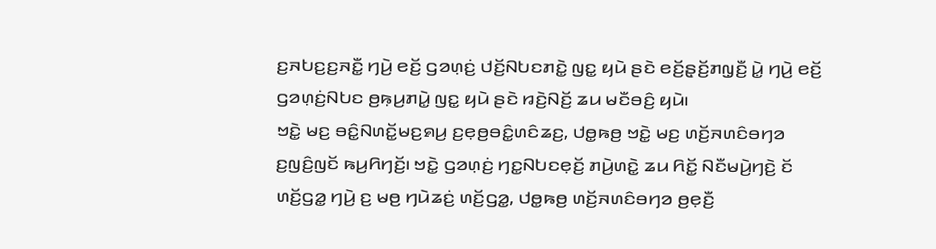ꤢ꤬ꤏꤝꤢ꤬ꤢ꤬ꤏꤢꤪ꤭ ꤚꤣꤧ꤬ ꤕꤢꤩ꤬ ꤞꤤꤛ꤫ꤢꤦ꤬ ꤓꤢꤩ꤬ꤡꤝꤢꤊꤢꤧ꤭ ꤜꤢ꤭ ꤟꤣꤧ ꤔꤢꤧ ꤕꤢꤩ꤬ꤔ꤫ꤢꤩ꤬ꤊꤜ꤫ꤢꤪ꤬ ꤣꤧ꤭ ꤚꤣꤧ꤬ ꤕꤢꤩ꤬ ꤞꤤꤛ꤫ꤢꤦ꤬ꤡꤝꤢ ꤥ꤬ꤒ꤫ꤣ꤬ꤊꤣꤧ꤭ ꤜꤢ꤭ ꤟꤣꤧ ꤔꤢꤧ ꤙꤢꤧ꤬ꤡꤢꤩ꤬ ꤘꤣ ꤗꤢꤪꤋꤢꤨ꤬ ꤟꤣꤧ꤯
ꤠꤢꤧ꤭ ꤗꤢ꤬ ꤋꤢꤨ꤭ꤡꤛꤢꤩ꤭ꤗꤢ꤬ꤎꤣ꤬ ꤢ꤬ꤕ꤫ꤥ꤬ꤋꤢꤨ꤭ꤛꤢꤨꤘꤢ꤬, ꤓꤥ꤭ꤒꤥ꤬ ꤠꤢꤧ꤭ ꤗꤢ꤬ ꤛꤢꤩ꤬ꤏꤛꤢꤨꤋꤚꤤ ꤢ꤬ꤜꤢꤨ꤬ꤜꤢꤩ ꤒꤣ꤬ꤖꤚꤢꤩ꤬꤯ ꤠꤢꤧ꤭ ꤞꤤꤛ꤫ꤢꤦ꤬ ꤚꤢ꤭ꤡꤝꤢꤕ꤫ꤢꤩ꤬ ꤊꤣꤧ꤬ꤛꤢꤧ꤭ ꤘꤣ ꤖꤢꤩ꤭ ꤡꤢꤪꤗꤣꤧ꤬ꤚꤢꤧ꤬ ꤢꤩ ꤛꤢꤩ꤬ꤞꤤ꤭ ꤚꤣꤧ꤬ ꤢ꤬ ꤗꤥ꤬ ꤚꤣꤧꤘꤢꤦ꤬ ꤛꤢꤩ꤬ꤞꤤ꤭, ꤓꤥ꤭ꤒꤥ꤬ ꤛꤢꤩ꤬ꤏꤛꤢꤨꤋꤚꤤ ꤥ꤬ꤕ꤫ꤢꤪ꤬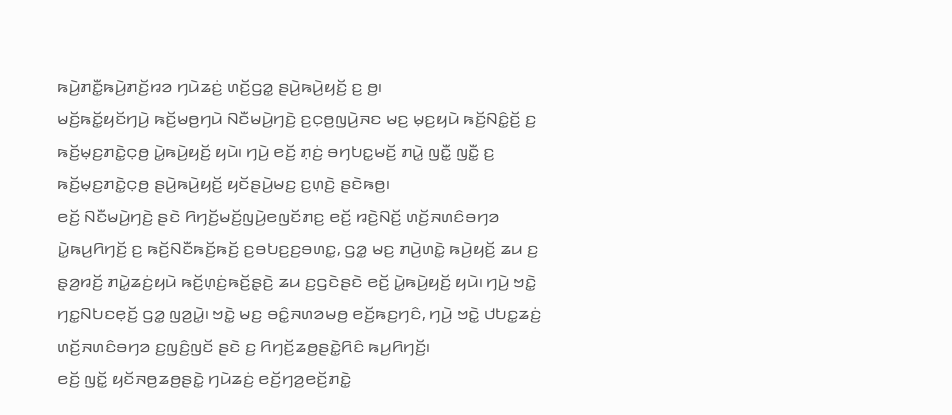ꤒꤣꤧ꤬ꤊꤢꤪ꤭ꤒꤣꤧ꤬ꤊꤢꤩ꤬ꤙꤤ ꤚꤣꤧꤘꤢꤦ꤬ ꤛꤢꤩ꤬ꤞꤤ꤭ ꤔꤣꤧ꤬ꤒꤣꤧ꤬ꤟꤢꤩ꤬ ꤢ꤬ ꤥ꤬꤯
ꤗꤢꤩ꤬ꤒꤢꤩ꤭ꤟꤢꤩꤚꤣꤧ꤬ ꤒꤢꤩ꤬ꤗꤥ꤬ꤚꤣꤧ ꤡꤢꤪꤗꤣꤧ꤬ꤚꤢꤧ꤬ ꤢ꤬ꤍ꤫ꤥ꤬ꤜꤣꤧ꤬ꤏꤢ ꤗꤢ꤬ ꤗ꤫ꤢ꤬ꤟꤣꤧ ꤒꤢꤩ꤬ꤡꤢꤨ꤭ꤢꤩ꤬ ꤢ꤬ ꤒꤢꤩ꤬ꤗ꤫ꤢ꤬ꤊꤢꤧ꤭ꤍ꤫ꤥ꤬ ꤣꤧ꤭ꤒꤣꤧ꤬ꤟꤢꤩ꤬ ꤟꤣꤧ꤯ ꤚꤣꤧ꤬ ꤕꤢꤩ꤬ ꤊ꤫ꤢꤦ꤬ ꤋꤚꤝꤢ꤭ꤗꤢꤩ꤬ ꤊꤣꤧ꤭ ꤜꤢꤪ꤭ ꤜꤢꤪ꤭ ꤢ꤬ ꤒꤢꤩ꤬ꤗ꤫ꤢ꤬ꤊꤢꤧ꤭ꤍ꤫ꤥ꤬ ꤔꤣꤧ꤬ꤒꤣꤧ꤬ꤟꤢꤩ꤬ ꤟꤢꤩꤔꤣꤧ꤬ꤗꤢ꤬ ꤢ꤬ꤛ꤫ꤢꤧ꤬ ꤔꤢꤧꤒꤥ꤬꤯
ꤕꤢꤩ꤬ ꤡꤢꤪꤗꤣꤧ꤬ꤚꤢꤧ꤬ ꤔꤢꤧ ꤖꤚꤢꤩ꤬ꤗꤢꤩ꤬ꤜꤣꤧ꤬ꤕꤜꤢꤩꤊꤢ꤬ ꤕꤢꤩ꤬ ꤙꤢꤧ꤬ꤡꤢꤩ꤬ ꤛꤢꤩ꤬ꤏꤛꤢꤨꤋꤚꤤ ꤣꤧ꤭ꤒꤣ꤬ꤖꤚꤢꤩ꤬ ꤢ꤬ ꤒꤢꤩ꤬ꤡꤢꤪꤒꤢꤩ꤬ꤒꤢꤩ꤬ ꤢ꤬ꤋꤝꤢ꤬ꤢ꤬ꤋꤛꤢ꤭, ꤞꤤ꤭ ꤗꤢ꤬ ꤊꤣꤧ꤬ꤛꤢꤧ꤭ ꤒꤣꤧ꤬ꤟꤢꤩ꤬ ꤘꤣ ꤢ꤬ ꤔ꤫ꤤ꤬ꤙꤢꤩ꤬ ꤊꤣꤧ꤭ꤘꤢꤦ꤬ꤟꤣꤧ ꤒꤢꤩ꤬ꤛ꤫ꤢꤦ꤬ꤒꤢꤩ꤬ꤔ꤫ꤢꤧ꤬ ꤘꤣ ꤢ꤬ꤞꤢꤧꤔꤢꤧ ꤕꤢꤩ꤬ ꤣꤧ꤭ꤒꤣꤧ꤬ꤟꤢꤩ꤬ ꤟꤣꤧ꤯ ꤚꤣꤧ꤬ ꤠꤢꤧ꤭ ꤚꤢ꤭ꤡꤝꤢꤕ꤫ꤢꤩ꤬ ꤞꤤ꤭ ꤜꤤ꤬ꤣꤧ꤭꤯ ꤠꤢꤧ꤭ ꤗꤢ꤬ ꤋꤢꤨ꤭ꤏꤛꤤꤗꤥ꤬ ꤕꤢꤩ꤬ꤒꤢ꤬ꤚꤢꤨ, ꤚꤣꤧ꤬ ꤠꤢꤧ꤭ ꤓꤝꤢ꤭ꤘꤢꤦ꤬ ꤛꤢꤩ꤬ꤏꤛꤢꤨꤋꤚꤤ ꤢ꤬ꤜꤢꤨ꤬ꤜꤢꤩ ꤔꤢꤧ ꤢ꤬ ꤖꤚꤢꤩ꤬ꤘꤥ꤬ꤔꤢꤧ꤭ꤖꤢꤨ ꤒꤣ꤬ꤖꤚꤢꤩ꤬꤯
ꤕꤢꤩ꤬ ꤜꤢꤩ꤭ ꤟꤢꤩꤏꤥ꤬ꤘꤥ꤬ꤔꤢꤧ꤭ ꤚꤣꤧꤘꤢꤦ꤬ ꤕꤢꤩ꤬ꤚꤤ꤬ꤕꤢꤩ꤬ꤊꤢꤧ꤭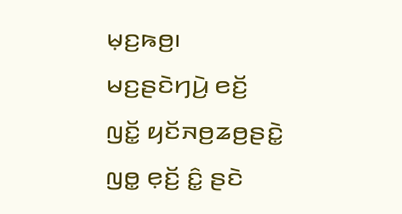ꤗ꤫ꤢ꤬ꤒꤥ꤬꤯ ꤗꤢ꤬ꤔꤢꤧꤚꤣꤧ꤬ ꤕꤢꤩ꤬ ꤜꤢꤩ꤭ ꤟꤢꤩꤏꤥ꤬ꤘꤥ꤬ꤔꤢꤧ꤭ ꤜꤥ꤭ ꤕ꤫ꤢꤩ꤬ ꤢꤨ꤭ ꤔꤢꤧ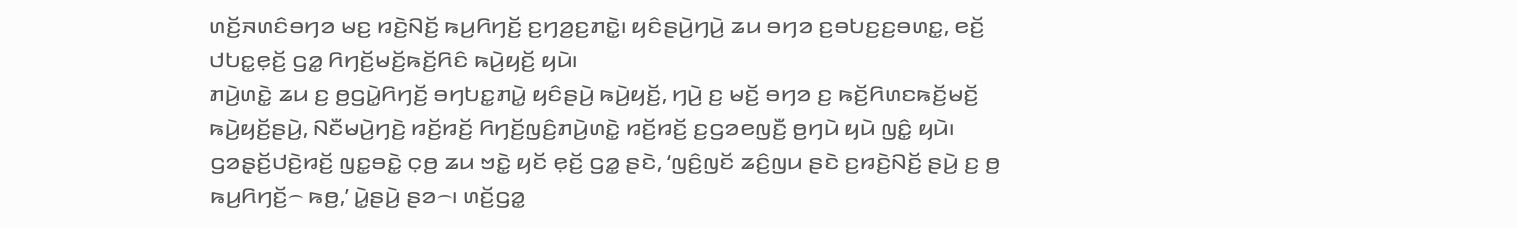ꤛꤢꤩ꤬ꤏꤛꤢꤨꤋꤚꤤ ꤗꤢ꤬ ꤙꤢꤧ꤬ꤡꤢꤩ꤬ ꤒꤣ꤬ꤖꤚꤢꤩ꤬ ꤢ꤬ꤚꤤ꤬ꤢ꤬ꤊꤢꤧ꤭꤯ ꤟꤢꤨꤔꤣꤧ꤬ꤚꤣꤧ꤬ ꤘꤣ ꤋꤚꤤ ꤢ꤬ꤋꤝꤢ꤬ꤢ꤬ꤋꤛꤢ꤭, ꤕꤢꤩ꤬ ꤓꤝꤢ꤭ꤕ꤫ꤢꤩ꤬ ꤞꤤ꤭ ꤖꤚꤢꤩ꤬ꤗꤢꤩ꤬ꤒꤢꤩ꤬ꤖꤢꤨ ꤒꤣꤧ꤬ꤟꤢꤩ꤬ ꤟꤣꤧ꤯
ꤊꤣꤧ꤬ꤛꤢꤧ꤭ ꤘꤣ ꤢ꤬ ꤥ꤬ꤞꤣꤧ꤭ꤖꤚꤢꤩ꤬ ꤋꤚꤝꤢ꤭ꤊꤣꤧ꤭ ꤟꤢꤨꤔꤣꤧ꤬ ꤒꤣꤧ꤬ꤟꤢꤩ꤬, ꤚꤣꤧ꤬ ꤢ꤬ ꤗꤢꤩ꤬ ꤋꤚꤤ ꤢ꤬ ꤒꤢꤩ꤬ꤖꤛꤢꤒꤢꤩ꤬ꤗꤢꤩ꤬ ꤒꤣꤧ꤬ꤟꤢꤩ꤬ꤔꤣꤧ꤬, ꤡꤢꤪꤗꤣꤧ꤬ꤚꤢꤧ꤬ ꤙꤢꤩ꤬ꤙꤢꤩ꤬ ꤖꤚꤢꤩ꤬ꤜꤢꤨ꤬ꤊꤣꤧ꤬ꤛꤢꤧ꤭ ꤙꤢꤩ꤬ꤙꤢꤩ꤬ ꤢ꤬ꤞꤤꤕꤜꤢꤪ꤬ ꤥ꤬ꤚꤣꤧ ꤟꤣꤧ ꤜꤢꤨ꤭ ꤟꤣꤧ꤯
ꤞꤤꤔ꤫ꤢꤩ꤬ꤓꤢꤧ꤬ꤙꤢꤩ꤬ ꤜꤢ꤭ꤋꤢꤧ꤭ ꤍ꤫ꤥ꤬ ꤘꤣ ꤠꤢꤧ꤭ ꤟꤢꤩ ꤕ꤫ꤢꤩ꤬ ꤞꤤ꤭ ꤔꤢꤧ, ‘ꤜꤢꤨ꤬ꤜꤢꤩ ꤘꤢꤨ꤬ꤜꤣ ꤔꤢꤧ ꤢ꤬ꤙꤢꤧ꤬ꤡꤢꤩ꤬ ꤔꤣꤧ꤬ ꤢ꤬ ꤥ꤬ ꤒꤣ꤬ꤖꤚꤢꤩ꤬꤮ ꤒꤥ꤬,’ ꤣꤧ꤭ꤔꤣꤧ꤬ ꤔꤤ꤮꤯ ꤛꤢꤩ꤬ꤞꤤ꤭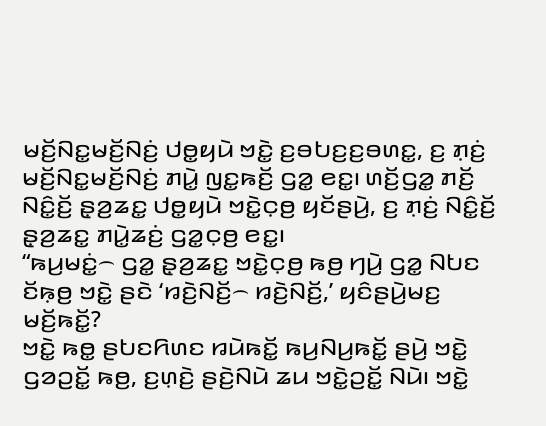ꤗꤢꤩ꤬ꤡꤢ꤭ꤗꤢꤩ꤬ꤡꤢꤦ꤬ ꤓꤥ꤭ꤟꤣꤧ ꤠꤢꤧ꤭ ꤢ꤬ꤋꤝꤢ꤬ꤢ꤬ꤋꤛꤢ꤭, ꤢ꤬ ꤊ꤫ꤢꤦ꤬ ꤗꤢꤩ꤬ꤡꤢ꤭ꤗꤢꤩ꤬ꤡꤢꤦ꤬ ꤊꤣꤧ꤭ ꤜꤢ꤭ꤒꤢꤩ꤬ ꤞꤤ꤭ ꤕꤢ꤭꤯ ꤛꤢꤩ꤬ꤞꤤ꤭ ꤊꤢꤩ꤬ ꤡꤢꤨ꤭ꤢꤩ꤬ ꤔ꤫ꤤ꤬ꤘꤢ꤭ ꤓꤥ꤭ꤟꤣꤧ ꤠꤢꤧ꤭ꤍ꤫ꤥ꤬ ꤟꤢꤩꤔꤣꤧ꤬, ꤢ꤬ ꤊ꤫ꤢꤦ꤬ ꤡꤢꤨ꤭ꤢꤩ꤬ ꤔ꤫ꤤ꤬ꤘꤢ꤭ ꤊꤣꤧ꤭ꤘꤢꤦ꤬ ꤞꤤ꤭ꤍ꤫ꤥ꤬ ꤕꤢ꤭꤯
“ꤒꤣ꤬ꤗꤢꤦ꤭꤮ ꤞꤤ꤭ ꤔ꤫ꤤ꤬ꤘꤢ꤭ ꤠꤢꤧ꤭ꤍ꤫ꤥ꤬ ꤒꤥ꤬ ꤚꤣꤧ꤬ ꤞꤤ꤭ ꤡꤝꤢ ꤢꤩꤒ꤫ꤥ꤬ ꤠꤢꤧ꤭ ꤔꤢꤧ ‘ꤙꤢꤧ꤬ꤡꤢꤩ꤬꤮ ꤙꤢꤧ꤬ꤡꤢꤩ꤬,’ ꤟꤢꤨꤔꤣꤧ꤬ꤗꤢ꤬ ꤗꤢꤩ꤬ꤒꤢꤩ꤭?
ꤠꤢꤧ꤭ ꤒꤥ꤭ ꤔꤝꤢꤖꤛꤢ ꤙꤣꤧꤒꤢꤩ꤭ ꤒꤣ꤬ꤡꤣ꤬ꤒꤢꤩ꤭ ꤔꤣꤧ꤬ ꤠꤢꤧ꤭ ꤞꤤꤑꤢꤩ꤭ ꤒꤥ꤬, ꤢ꤬ꤛ꤫ꤢꤧ꤬ ꤔꤢꤧ꤬ꤡꤣꤧ ꤘꤣ ꤠꤢꤧ꤭ꤑꤢꤩ꤭ ꤡꤣꤧ꤯ ꤠꤢꤧ꤭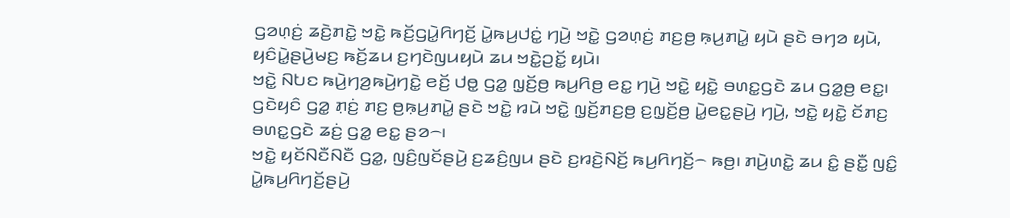ꤞꤤꤛ꤫ꤢꤦ꤬ ꤘꤢꤧ꤬ꤊꤢꤧ꤭ ꤠꤢꤧ꤭ ꤒꤢꤩ꤬ꤞꤣꤧ꤭ꤖꤚꤢꤩ꤬ ꤣꤧ꤭ꤒꤣ꤬ꤓꤢꤦ꤭ ꤚꤣꤧ꤬ ꤠꤢꤧ꤭ ꤞꤤꤛ꤫ꤢꤦ꤬ ꤊꤢ꤬ꤥ꤬ ꤒ꤫ꤣ꤬ꤊꤣꤧ꤭ ꤟꤣꤧ ꤔꤢꤧ ꤋꤚꤤ ꤟꤣꤧ, ꤟꤢꤨꤣꤧ꤭ꤔꤣꤧ꤬ꤗꤢ꤬ ꤒꤢꤩ꤬ꤘꤣ ꤢ꤬ꤚꤢꤧꤜꤣꤟꤣꤧ ꤘꤣ ꤠꤢꤧ꤭ꤑꤢꤩ꤭ ꤟꤣꤧ꤯
ꤠꤢꤧ꤭ ꤡꤝꤢ ꤒꤣꤧ꤬ꤚꤤ꤬ꤒꤣꤧ꤬ꤚꤢꤧ꤭ ꤕꤢꤩ꤬ ꤓꤥ꤭ ꤞꤤ꤭ ꤜ꤫ꤢꤩ꤬ꤥ꤬ ꤒꤣ꤬ꤖꤥ꤬ ꤕꤢ꤭ ꤚꤣꤧ꤬ ꤠꤢꤧ꤭ ꤟꤢꤧ꤭ ꤋꤛꤢ꤭ꤞꤢꤧ ꤘꤣ ꤞꤤ꤭ꤥ꤬ ꤕꤢ꤭꤯ ꤞꤢꤧꤟꤢꤨ ꤞꤤ꤭ ꤊ꤫ꤢꤦ꤬ ꤊꤢ꤬ ꤥ꤬ꤒ꤫ꤣ꤬ꤊꤣꤧ꤭ ꤔꤢꤧ ꤠꤢꤧ꤭ ꤙꤣꤧ ꤠꤢꤧ꤭ ꤜ꤫ꤢꤩ꤬ꤊꤢ꤬ꤥ꤬ ꤢ꤬ꤜ꤫ꤢꤩ꤬ꤥ꤬ ꤣꤧ꤭ꤕꤢ꤭ꤔꤣꤧ꤬ ꤚꤣꤧ꤬, ꤠꤢꤧ꤭ ꤟꤢꤧ꤭ ꤢꤩꤊꤢ꤬ ꤋꤛꤢ꤭ꤞꤢꤧ ꤘꤢꤦ꤬ ꤞꤤ꤭ ꤕꤢ꤭ ꤔꤤ꤮꤯
ꤠꤢꤧ꤭ ꤟꤢꤩꤡꤢꤪꤡꤢꤪ ꤞꤤ꤭, ꤜꤢꤨ꤬ꤜꤢꤩꤔꤣꤧ꤬ ꤢ꤬ꤘꤢꤨ꤬ꤜꤣ ꤔꤢꤧ ꤢ꤬ꤙꤢꤧ꤬ꤡꤢꤩ꤬ ꤒꤣ꤬ꤖꤚꤢꤩ꤬꤮ ꤒꤥ꤬꤯ ꤊꤣꤧ꤬ꤛꤢꤧ꤭ ꤘꤣ ꤢꤨ꤭ ꤔꤢꤪ꤭ ꤜꤢꤨ꤭ ꤣꤧ꤭ꤒꤣ꤬ꤖꤚꤢꤩ꤬ꤔꤣꤧ꤬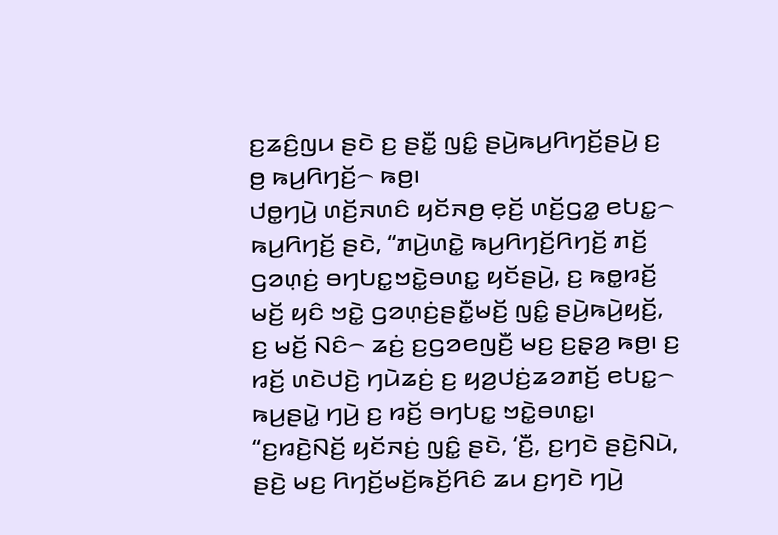ꤢ꤬ꤘꤢꤨ꤬ꤜꤣ ꤔꤢꤧ ꤢ꤬ ꤔꤢꤪ꤭ ꤜꤢꤨ꤭ ꤔꤣꤧ꤬ꤒꤣ꤬ꤖꤚꤢꤩ꤬ꤔꤣꤧ꤬ ꤢ꤬ ꤥ꤬ ꤒꤣ꤬ꤖꤚꤢꤩ꤬꤮ ꤒꤥ꤬꤯
ꤓꤥ꤭ꤚꤣꤧ꤬ ꤛꤢꤩ꤬ꤏꤛꤢꤨ ꤟꤢꤩꤏꤥ꤬ ꤕ꤫ꤢꤩ꤬ ꤛꤢꤩ꤬ꤞꤤ꤭ ꤕꤝꤢ꤭꤮ ꤒꤣ꤬ꤖꤚꤢꤩ꤬ ꤔꤢꤧ, “ꤊꤣꤧ꤬ꤛꤢꤧ꤭ ꤒꤣ꤬ꤖꤚꤢꤩ꤬ꤖꤚꤢꤩ꤬ ꤊꤢꤩ꤬ ꤞꤤꤛ꤫ꤢꤦ꤬ ꤋꤚꤝꤢ꤭ꤠꤢꤧ꤭ꤋꤛꤢ꤭ ꤟꤢꤩꤔꤣꤧ꤬, ꤢ꤬ ꤒꤥ꤭ꤙꤢꤩ꤬ ꤗꤢꤩ꤬ ꤟꤢꤨ ꤠꤢꤧ꤭ ꤞꤤꤛ꤫ꤢꤦ꤬ꤔꤢꤪ꤭ꤗꤢꤩ꤬ ꤜꤢꤨ꤭ ꤔꤣꤧ꤬ꤒꤣꤧ꤬ꤟꤢꤩ꤬, ꤢ꤬ ꤗꤢꤩ꤬ ꤡꤢꤨ꤮ ꤘꤢꤦ꤬ ꤢ꤬ꤞꤤꤕꤜꤢꤪ꤬ ꤗꤢ꤬ ꤢ꤬ꤔ꤫ꤤ꤬ ꤒꤥ꤬꤯ ꤢ꤬ ꤙꤢꤩ꤬ ꤛꤢꤧꤓꤢꤧ꤬ ꤚꤣꤧꤘꤢꤦ꤬ ꤢ꤬ ꤟꤤ꤬ꤓꤢꤦ꤬ꤘꤤꤊꤢꤩ꤬ ꤕꤝꤢ꤭꤮ ꤒꤣ꤬ꤔꤣꤧ꤭ ꤚꤣꤧ꤬ ꤢ꤬ ꤙꤢꤩ꤬ ꤋꤚꤝꤢ꤭ ꤠꤢꤧ꤭ꤋꤛꤢ꤭꤯
“ꤢ꤬ꤙꤢꤧ꤬ꤡꤢꤩ꤬ ꤟꤢꤩꤏꤢꤦ꤬ ꤜꤢꤨ꤭ ꤔꤢꤧ, ‘ꤢꤪ꤬, ꤢ꤬ꤚꤢꤧ ꤔꤢꤧ꤬ꤡꤣꤧ, ꤔꤢꤧ꤬ ꤗꤢ꤬ ꤖꤚꤢꤩ꤬ꤗꤢꤩ꤬ꤒꤢꤩ꤬ꤖꤢꤨ ꤘꤣ ꤢ꤬ꤚꤢꤧ ꤚꤣꤧ꤬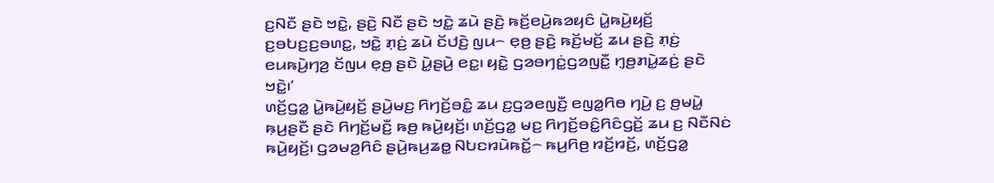ꤢ꤬ꤡꤢꤪ ꤔꤢꤧ ꤠꤢꤧ꤭, ꤔꤢꤧ꤬ ꤡꤢꤪ ꤔꤢꤧ ꤠꤢꤧ꤭ ꤘꤣꤧ ꤔꤢꤧ꤬ ꤒꤢꤩ꤬ꤕꤣꤧ꤬ꤒꤤꤟꤢꤨ ꤣꤧ꤭ꤒꤣꤧ꤬ꤟꤢꤩ꤬ ꤢ꤬ꤋꤝꤢ꤬ꤢ꤬ꤋꤛꤢ꤭, ꤠꤢꤧ꤭ ꤊ꤫ꤢꤦ꤬ ꤘꤣꤧ ꤢꤩꤓꤢꤧ꤬ ꤜꤣ꤮ ꤕ꤫ꤥ꤬ ꤔꤢꤧ꤬ ꤒꤢꤩ꤬ꤗꤢꤩ꤬ ꤘꤣ ꤔꤢꤧ꤬ ꤊ꤫ꤢꤦ꤬ ꤕꤣꤒꤣꤧ꤬ꤚꤤ꤬ ꤢꤩꤜꤣ ꤕ꤫ꤥ꤬ ꤔꤢꤧ ꤣꤧ꤭ꤔꤣꤧ꤬ ꤕꤢ꤭꤯ ꤟꤢꤧ꤭ ꤞꤤꤋꤚꤢꤦ꤭ꤞꤤꤜꤢꤪ꤭ ꤚ꤫ꤥ꤬ꤊꤣꤧ꤭ꤘꤢꤦ꤬ ꤔꤢꤧ ꤠꤢꤧ꤭꤯’
ꤛꤢꤩ꤬ꤞꤤ꤭ ꤣꤧ꤭ꤒꤣꤧ꤬ꤟꤢꤩ꤬ ꤔꤣꤧ꤬ꤗꤢ꤬ ꤖꤚꤢꤩ꤬ꤋꤢꤨ꤭ ꤘꤣ ꤢ꤬ꤞꤤꤕꤜꤢꤪ꤬ ꤕꤜꤤ꤭ꤖꤥ ꤚꤣꤧ꤬ ꤢ꤬ ꤥ꤬ꤗꤣꤧ꤭ ꤒ꤫ꤣ꤬ꤔꤢꤪ ꤔꤢꤧ ꤖꤚꤢꤩ꤬ꤗꤢꤪ꤬ ꤒꤥ꤬ ꤒꤣꤧ꤬ꤟꤢꤩ꤬꤯ ꤛꤢꤩ꤬ꤞꤤ꤭ ꤗꤢ꤬ ꤖꤚꤢꤩ꤬ꤋꤢꤨ꤭ꤖꤢꤨꤞꤢꤩ꤬ ꤘꤣ ꤢ꤬ ꤡꤢꤪꤡꤢꤦ ꤒꤣꤧ꤬ꤟꤢꤩ꤬꤯ ꤞꤤꤗꤤ꤬ꤖꤢꤨ ꤔꤣꤧ꤬ꤒꤣ꤬ꤘꤥ꤭ ꤡꤝꤢꤙꤣꤧꤒꤢꤩ꤭꤮ ꤒꤣ꤬ꤖꤥ꤬ ꤙꤢꤩ꤬ꤙꤢꤩ꤬, ꤛꤢꤩ꤬ꤞꤤ꤭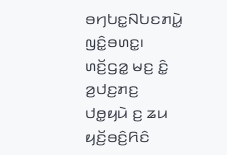ꤋꤚꤝꤢ꤭ꤡꤝꤢꤊꤣꤧ꤭ ꤜꤢꤨ꤭ꤋꤛꤢ꤭꤯ ꤛꤢꤩ꤬ꤞꤤ꤭ ꤗꤢ꤬ ꤢꤨ꤭ ꤤ꤬ꤓꤢ꤬ꤊꤢ꤬ ꤓꤥ꤭ꤟꤣꤧ ꤢ꤬ ꤘꤣ ꤟꤢꤩ꤬ꤋꤢꤨ꤬ꤖꤢꤨ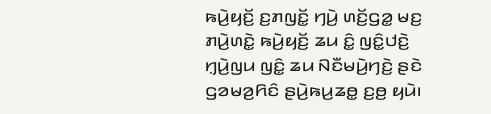ꤒꤣꤧ꤬ꤟꤢꤩ꤬ ꤢ꤬ꤊꤜꤢꤩ꤭ ꤚꤣꤧ꤬ ꤛꤢꤩ꤬ꤞꤤ꤭ ꤗꤢ꤬ ꤊꤣꤧ꤬ꤛꤢꤧ꤭ ꤒꤣꤧ꤬ꤟꤢꤩ꤬ ꤘꤣ ꤢꤨ꤭ ꤜꤢꤨ꤭ꤓꤢꤧ꤬ ꤚ꤫ꤣꤧ꤬ꤜꤣ ꤜꤢꤨ꤭ ꤘꤣ ꤡꤢꤪꤗꤣꤧ꤬ꤚꤢꤧ꤬ ꤔꤢꤧ ꤞꤤꤗꤤ꤬ꤖꤢꤨ ꤔꤣꤧ꤬ꤒꤣ꤬ꤘꤥ꤭ ꤢ꤬ꤥ꤬ ꤟꤣꤧ꤯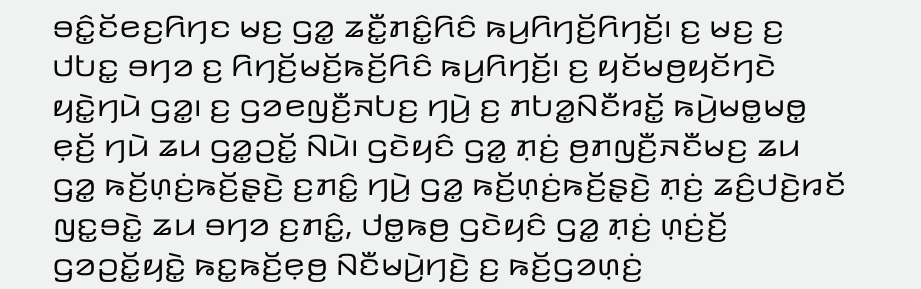ꤋꤢꤨ꤭ꤢꤩꤕꤢ꤬ꤖꤚꤢ ꤗꤢ꤬ ꤞꤤ꤭ ꤘꤢꤪ꤭ꤊꤢꤨ꤭ꤖꤢꤨ ꤒꤣ꤬ꤖꤚꤢꤩ꤬ꤖꤚꤢꤩ꤬꤯ ꤢ꤬ ꤗꤢ꤬ ꤢ꤬ ꤓꤝꤢ꤭ ꤋꤚꤤ ꤢ꤬ ꤖꤚꤢꤩ꤬ꤗꤢꤩ꤬ꤒꤢꤩ꤬ꤖꤢꤨ ꤒꤣ꤬ꤖꤚꤢꤩ꤬꤯ ꤢ꤬ ꤟꤢꤩꤗꤥ꤬ꤟꤢꤩꤚꤢꤧ ꤟꤢꤧ꤭ꤚꤣꤧ ꤞꤤ꤭꤯ ꤢ꤬ ꤞꤤꤕꤜꤢꤪ꤬ꤏꤝꤢ꤬ ꤚꤣꤧ꤬ ꤢ꤬ ꤊꤝꤤ꤭ꤡꤢꤪꤙꤢꤩ꤭ ꤒꤣꤧ꤬ꤗꤥ꤭ꤗꤥ꤭ ꤕ꤫ꤢꤩ꤬ ꤚꤣꤧ ꤘꤣ ꤞꤤ꤭ꤑꤢꤩ꤭ ꤡꤣꤧ꤯ ꤞꤢꤧꤟꤢꤨ ꤞꤤ꤭ ꤊ꤫ꤢꤦ꤬ ꤥ꤬ꤊꤜꤢꤪ꤬ꤏꤢꤪꤗꤢ꤬ ꤘꤣ ꤞꤤ꤭ ꤒꤢꤩ꤬ꤛ꤫ꤢꤦ꤬ꤒꤢꤩ꤬ꤔ꤫ꤢꤧ꤬ ꤢ꤬ꤊꤢꤨ꤭ ꤚꤣꤧ꤬ ꤞꤤ꤭ ꤒꤢꤩ꤬ꤛ꤫ꤢꤦ꤬ꤒꤢꤩ꤬ꤔ꤫ꤢꤧ꤬ ꤊ꤫ꤢꤦ꤬ ꤘꤢꤨ꤬ꤓꤢꤧ꤬ꤙꤢꤩ ꤜꤢ꤭ꤋꤢꤧ꤭ ꤘꤣ ꤋꤚꤤ ꤢ꤬ꤊꤢꤨ꤭, ꤓꤥ꤭ꤒꤥ꤬ ꤞꤢꤧꤟꤢꤨ ꤞꤤ꤭ ꤊ꤫ꤢꤦ꤬ ꤛ꤫ꤢꤦ꤬ꤢꤩ꤬ ꤞꤤꤑꤢꤩ꤭ꤟꤢꤧ꤭ ꤒꤢ꤭ꤒꤢꤩ꤬ꤕ꤫ꤥ꤬ ꤡꤢꤪꤗꤣꤧ꤬ꤚꤢꤧ꤬ ꤢ꤬ ꤒꤢꤩ꤬ꤞꤤꤛ꤫ꤢꤦ꤬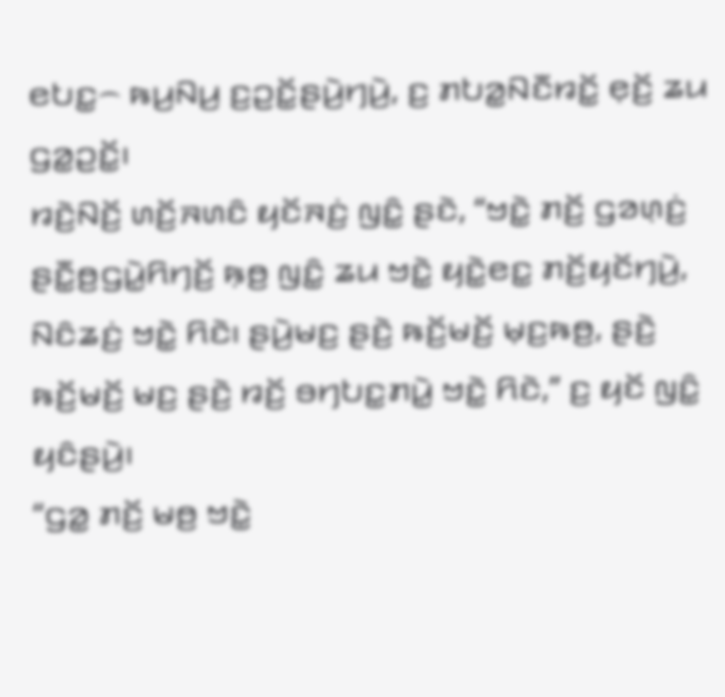ꤕꤝꤢ꤭꤮ ꤒꤣ꤬ꤡꤣ꤬ ꤢ꤬ꤑꤢꤩ꤭ꤔꤣꤧ꤬ꤚꤣꤧ꤬, ꤢ꤬ ꤊꤝꤤ꤭ꤡꤢꤪꤙꤢꤩ꤭ ꤕ꤫ꤢꤩ꤬ ꤘꤣ ꤞꤤ꤭ꤑꤢꤩ꤭꤯
ꤙꤢꤧ꤬ꤡꤢꤩ꤬ ꤛꤢꤩ꤬ꤏꤛꤢꤨ ꤟꤢꤩꤏꤢꤦ꤬ ꤜꤢꤨ꤭ ꤔꤢꤧ, “ꤠꤢꤧ꤭ ꤊꤢꤩ꤬ ꤞꤤꤛ꤫ꤢꤦ꤬ ꤔꤢꤪ꤭ꤥ꤬ꤞꤣꤧ꤭ꤖꤚꤢꤩ꤬ ꤒ꤫ꤥ꤬ ꤜꤢꤨ꤭ ꤘꤣ ꤠꤢꤧ꤭ ꤟꤢꤧ꤭ꤕꤢ꤭ ꤊꤢꤩ꤬ꤟꤢꤩꤚꤣꤧ꤬, ꤡꤢꤨꤘꤢꤦ꤬ ꤠꤢꤧ꤭ ꤖꤢꤧ꤯ ꤔꤣꤧ꤬ꤗꤢ꤬ ꤔꤢꤧ꤬ ꤒꤢꤩ꤬ꤗꤢꤩ꤬ ꤗ꤫ꤢ꤬ꤒꤥ꤬, ꤔꤢꤧ꤬ ꤒꤢꤩ꤬ꤗꤢꤩ꤬ ꤗꤢ꤬ ꤔꤢꤧ꤬ ꤙꤢꤩ꤬ ꤋꤚꤝꤢ꤭ꤊꤣꤧ꤭ ꤠꤢꤧ꤭ ꤖꤢꤧ,” ꤢ꤬ ꤟꤢꤩ ꤜꤢꤨ꤭ ꤟꤢꤨꤔꤣꤧ꤬꤯
“ꤞꤤ꤭ ꤊꤢꤩ꤬ ꤗꤥ꤬ ꤠꤢꤧ꤭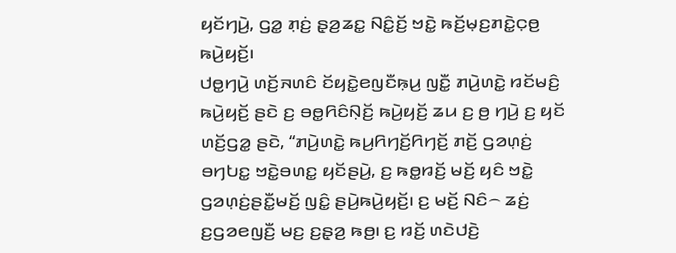ꤟꤢꤩꤚꤣꤧ꤬, ꤞꤤ꤭ ꤊ꤫ꤢꤦ꤬ ꤔ꤫ꤤ꤬ꤘꤢ꤭ ꤡꤢꤨ꤭ꤢꤩ꤬ ꤠꤢꤧ꤭ ꤒꤢꤩ꤬ꤗ꤫ꤢ꤬ꤊꤢꤧ꤭ꤍ꤫ꤥ꤬ ꤒꤣꤧ꤬ꤟꤢꤩ꤬꤯
ꤓꤥ꤭ꤚꤣꤧ꤬ ꤛꤢꤩ꤬ꤏꤛꤢꤨ ꤢꤩꤟꤢꤧ꤭ꤕꤜꤢꤪꤒ꤫ꤣ꤬ ꤜꤢꤪ꤭ ꤊꤣꤧ꤬ꤛꤢꤧ꤭ ꤙꤢꤩꤗꤢꤨ꤬ ꤒꤣꤧ꤬ꤟꤢꤩ꤬ ꤔꤢꤧ ꤢ꤬ ꤋꤥ꤭ꤖꤢꤨꤡ꤫ꤢꤩ꤬ ꤒꤣꤧ꤬ꤟꤢꤩ꤬ ꤘꤣ ꤢ꤬ ꤥ꤬ ꤚꤣꤧ꤬ ꤢ꤬ ꤟꤢꤩ ꤛꤢꤩ꤬ꤞꤤ꤭ ꤔꤢꤧ, “ꤊꤣꤧ꤬ꤛꤢꤧ꤭ ꤒꤣ꤬ꤖꤚꤢꤩ꤬ꤖꤚꤢꤩ꤬ ꤊꤢꤩ꤬ ꤞꤤꤛ꤫ꤢꤦ꤬ ꤋꤚꤝꤢ꤭ ꤠꤢꤧ꤭ꤋꤛꤢ꤭ ꤟꤢꤩꤔꤣꤧ꤬, ꤢ꤬ ꤒꤥ꤭ꤙꤢꤩ꤬ ꤗꤢꤩ꤬ ꤟꤢꤨ ꤠꤢꤧ꤭ ꤞꤤꤛ꤫ꤢꤦ꤬ꤔꤢꤪ꤭ꤗꤢꤩ꤬ ꤜꤢꤨ꤭ ꤔꤣꤧ꤬ꤒꤣꤧ꤬ꤟꤢꤩ꤬꤯ ꤢ꤬ ꤗꤢꤩ꤬ ꤡꤢꤨ꤮ ꤘꤢꤦ꤬ ꤢ꤬ꤞꤤꤕꤜꤢꤪ꤬ ꤗꤢ꤬ ꤢ꤬ꤔ꤫ꤤ꤬ ꤒꤥ꤬꤯ ꤢ꤬ ꤙꤢꤩ꤬ ꤛꤢꤧꤓꤢꤧ꤬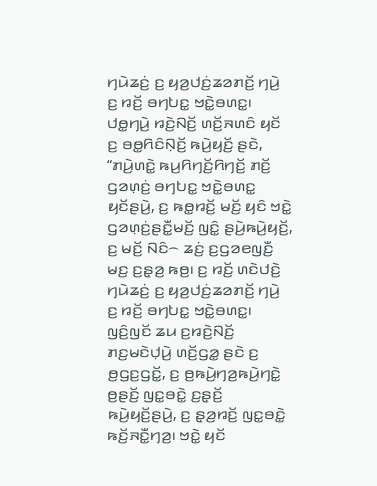ꤚꤣꤧꤘꤢꤦ꤬ ꤢ꤬ ꤟꤤ꤬ꤓꤢꤦ꤬ꤘꤤꤊꤢꤩ꤬ ꤚꤣꤧ꤬ ꤢ꤬ ꤙꤢꤩ꤬ ꤋꤚꤝꤢ꤭ ꤠꤢꤧ꤭ꤋꤛꤢ꤭꤯
ꤓꤥ꤭ꤚꤣꤧ꤬ ꤙꤢꤧ꤬ꤡꤢꤩ꤬ ꤛꤢꤩ꤬ꤏꤛꤢꤨ ꤟꤢꤩ ꤢ꤬ ꤋꤥ꤭ꤖꤢꤨꤡ꤫ꤢꤩ꤬ ꤒꤣꤧ꤬ꤟꤢꤩ꤬ ꤔꤢꤧ, “ꤊꤣꤧ꤬ꤛꤢꤧ꤭ ꤒꤣ꤬ꤖꤚꤢꤩ꤬ꤖꤚꤢꤩ꤬ ꤊꤢꤩ꤬ ꤞꤤꤛ꤫ꤢꤦ꤬ ꤋꤚꤝꤢ꤭ ꤠꤢꤧ꤭ꤋꤛꤢ꤭ ꤟꤢꤩꤔꤣꤧ꤬, ꤢ꤬ ꤒꤥ꤭ꤙꤢꤩ꤬ ꤗꤢꤩ꤬ ꤟꤢꤨ ꤠꤢꤧ꤭ ꤞꤤꤛ꤫ꤢꤦ꤬ꤔꤢꤪ꤭ꤗꤢꤩ꤬ ꤜꤢꤨ꤭ ꤔꤣꤧ꤬ꤒꤣꤧ꤬ꤟꤢꤩ꤬, ꤢ꤬ ꤗꤢꤩ꤬ ꤡꤢꤨ꤮ ꤘꤢꤦ꤬ ꤢ꤬ꤞꤤꤕꤜꤢꤪ꤬ ꤗꤢ꤬ ꤢ꤬ꤔ꤫ꤤ꤬ ꤒꤥ꤬꤯ ꤢ꤬ ꤙꤢꤩ꤬ ꤛꤢꤧꤓꤢꤧ꤬ ꤚꤣꤧꤘꤢꤦ꤬ ꤢ꤬ ꤟꤤ꤬ꤓꤢꤦ꤬ꤘꤤꤊꤢꤩ꤬ ꤚꤣꤧ꤬ ꤢ꤬ ꤙꤢꤩ꤬ ꤋꤚꤝꤢ꤭ ꤠꤢꤧ꤭ꤋꤛꤢ꤭꤯
ꤜꤢꤨ꤬ꤜꤢꤩ ꤘꤣ ꤢ꤬ꤙꤢꤧ꤬ꤡꤢꤩ꤬ ꤊꤢ꤬ꤗꤢꤧꤓ꤫ꤣꤧ꤬ ꤛꤢꤩ꤬ꤞꤤ꤭ ꤔꤢꤧ ꤢ꤬ ꤥ꤬ꤞꤢ꤬ꤞꤢꤩ꤭, ꤢ꤬ ꤥ꤬ꤒꤣꤧ꤬ꤚꤤ꤬ꤒꤣꤧ꤬ꤚꤢꤧ꤭ ꤥ꤬ꤔꤢꤩ꤬ ꤜꤢ꤭ꤋꤢꤧ꤭ ꤢ꤬ꤔ꤫ꤢꤩ꤬ ꤒꤣꤧ꤬ꤟꤢꤩ꤬ꤔꤣꤧ꤬, ꤢ꤬ ꤔ꤫ꤤ꤬ꤙꤢꤩ꤬ ꤜꤢ꤭ꤋꤢꤧ꤭ ꤒꤢꤩ꤬ꤏꤢꤪ꤭ꤚꤤ꤬꤯ ꤠꤢꤧ꤭ ꤟꤢꤩ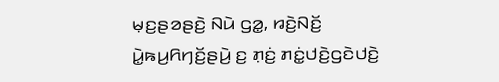ꤗ꤫ꤢ꤬ꤔꤤꤔꤢꤧ꤬ ꤡꤣꤧ ꤞꤤ꤭, ꤙꤢꤧ꤬ꤡꤢꤩ꤬ ꤣꤧ꤭ꤒꤣ꤬ꤖꤚꤢꤩ꤬ꤔꤣꤧ꤬ ꤢ꤬ ꤊ꤫ꤢꤦ꤬ ꤊꤢꤦ꤭ꤓꤢꤧ꤬ꤞꤢꤧꤓꤢꤧ꤬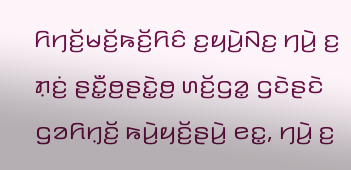ꤖꤚꤢꤩ꤬ꤗꤢꤩ꤬ꤒꤢꤩ꤬ꤖꤢꤨ ꤢ꤬ꤟꤣꤧ꤬ꤡꤢ꤬ ꤚꤣꤧ꤬ ꤢ꤬ ꤊ꤫ꤢꤦ꤬ ꤔꤢꤪ꤭ꤥ꤬ꤔꤢꤧ꤭ꤥ꤬ ꤛꤢꤩ꤬ꤞꤤ꤭ ꤞꤢꤧꤔꤢꤧ ꤞꤤꤖꤚ꤫ꤢꤩ꤬ ꤒꤣꤧ꤬ꤟꤢꤩ꤬ꤔꤣꤧ꤬ ꤕꤢ꤭, ꤚꤣꤧ꤬ ꤢ꤬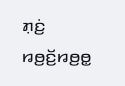ꤊ꤫ꤢꤦ꤬ ꤙꤥ꤬ꤢꤩ꤬ꤙꤥ꤬ꤥ꤭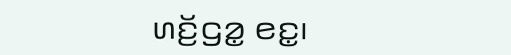ꤛꤢꤩ꤬ꤞꤤ꤭ ꤕꤢ꤭꤯